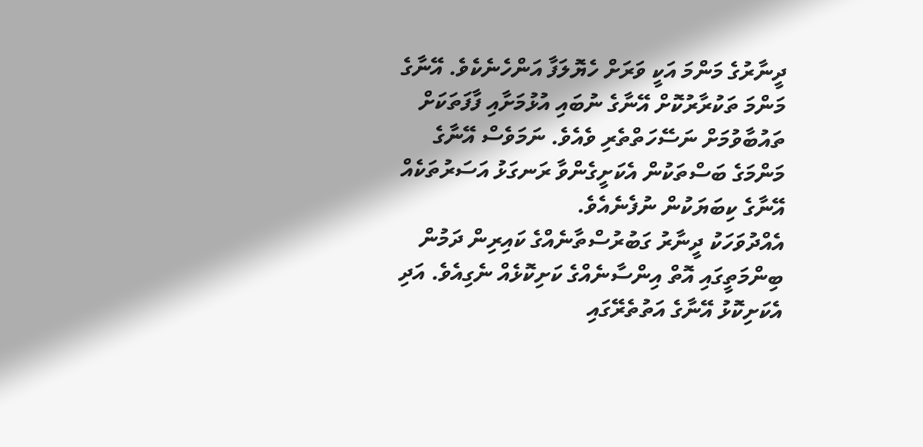ދީނާރުގެ މަންމަ އަކީ ވަރަށް ހެޔޮލަފާ އަންހެނެކެވެ. އޭނާގެ މަންމަ ތަކުރާރުކޮށް އޭނާގެ ނުބައި އުޅުމަށާއި ފާފަތަކަށް ތައުބާވުމަށް ނަސޭހަތްތެރި ވެއެވެ. ނަމަވެސް އޭނާގެ މަންމަގެ ބަސްތަކުން އެކަށީގެންވާ ރަނގަޅު އަސަރުތަކެއް އޭނާގެ ކިބަޔަކުން ނުފެނެއެވެ.
އެއްދުވަހަކު ދީނާރު ގަބުރުސްތާނެއްގެ ކައިރިން ދަމުން ބިންމަތީގައި އޮތް އިންސާނެއްގެ ކަށިކޮޅެއް ނެގިއެވެ. އަދި އެކަށިކޮޅު އޭނާގެ އަތުތެރޭގައި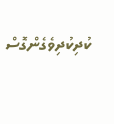ކުދިކުދިވެގެންގޮސް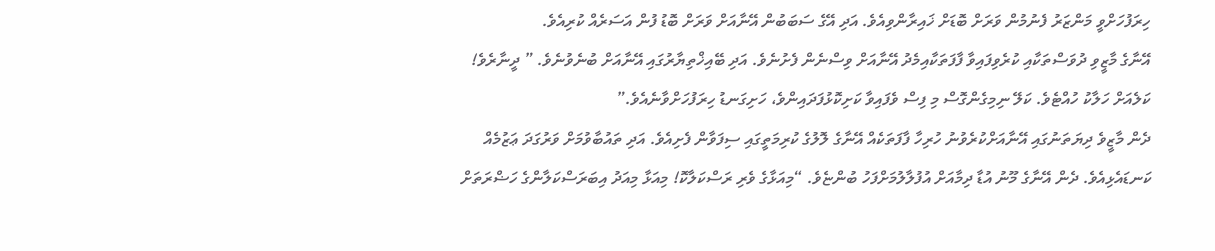ހިރަފުހަށްވީ މަންޒަރު ފެނުމުން ވަރަށް ބޮޑަށް ޚައިރާންވިއެވެ. އަދި އޭގެ ސަބަބުން އޭނާއަށް ވަރަށް ބޮޑު ފުން އަސަރެއް ކުރިއެވެ.
އޭނާގެ މާޒީވި ދުވަސްތަކާއި ކުރެވިފައިވާ ފާފަތަކާއިމެދު އޭނާއަށް ވިސްނެން ފެށުނެވެ. އަދި ބޭއިޚްތިޔާރުގައި އޭނާއަށް ބުނެވުނެވެ. ” ދީނާރެވެ! ކަލެއަށް ހަލާކު ހުއްޓެވެ. ކަލޭ ނިމިގެންގޮސް މި ފިސް ވެފައިވާ ކަށިކޮޅުފަދައިންވެ، ހަށިގަނޑު ހިރަފުހަށްވާނެއެވެ.”
ދެން މާޒީވެ ދިޔަތަނުގައި އޭނާއަށްކުރެވުނު ހުރިހާ ފާފަތަކެއް އޭނާގެ ލޮލުގެ ކުރިމަތީގައި ސިފަވާން ފެށިއެވެ. އަދި ތައުބާވުމަށް ވަރުގަދަ ޢަޒުމެއް ކަނޑައެޅިއެވެ. ދެން އޭނާގެ މޫނު އުޑާ ދިމާއަށް އުފުލާލުމަށްފަހު ބުންޏެވެ. “މިއަޅާގެ ވެރި ރަސްކަލާކޮ! މިއަޅާ މިއަދު އިބަރަސްކަލާންގެ ހަޟްރަތަށް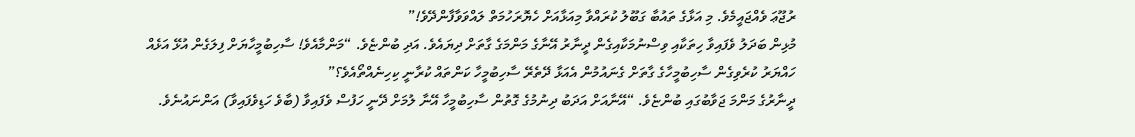ރުޖޫޢަ ވެއްޖައީމެވެ. މި އަޅާގެ ތައުބާ ގަބޫލު ކުރައްވާ މިއަޅާއަށް ހެޔޮރަހުމަތް ލައްވަވާފާންދޭވެ!”
މުޅިން ބަދަލު ވެފައިވާ ހިތަކާއި ވިސްނުމަކާއިގެން ދީނާރު އޭނާގެ މަންމަގެ ގާތަށް ދިޔައެވެ. އަދި ބުންޏެވެ. “މަންމާއެވެ! ސާހިބުމީހާޔަށް ފިލަގެން އުޅޭ އަޅެއް ހައްޔަރު ކުރެވިގެން ސާހިބުމީހާގެ ގާތަށް ގެނައުމުން އެއަޅާ ދޭތެރޭ ސާހިބުމީހާ ކަންތައް ކުރާނީ ކިހިނެއްތޯއެވެ؟”
ދީނާރުގެ މަންމަ ޖަވާބުގައި ބުންޏެވެ. “އޭނާއަށް އަދަބު ދިނުމުގެ ގޮތުން ސާހިބުމީހާ އޭނާ ލުމަށް ދޭނީ ހަފުސް ވެފައިވާ (ބާވެ ހަޑިވެފައިވާ) އަންނައުނެވެ.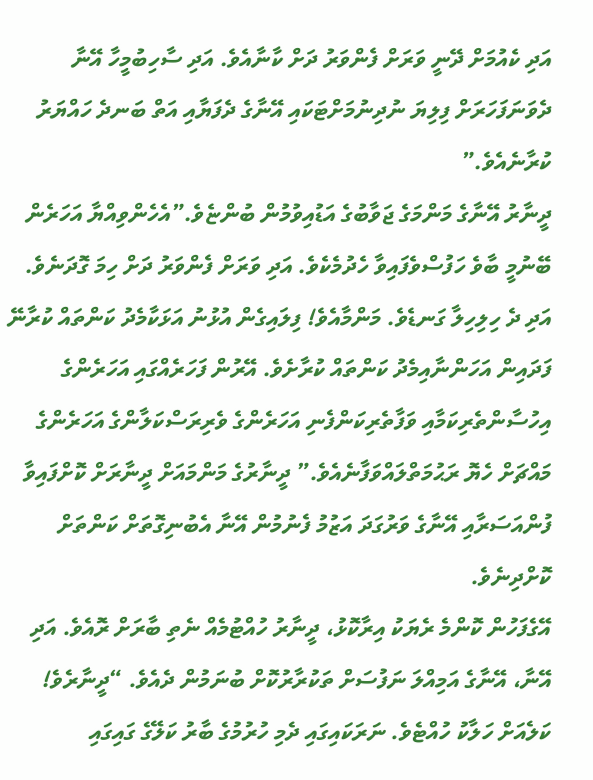އަދި ކެއުމަށް ދޭނީ ވަރަށް ފެންވަރު ދަށް ކާނާއެވެ. އަދި ސާހިބުމީހާ އޭނާ ދެވަނަފަހަރަށް ފިލިޔަ ނުދިނުމަށްޓަކައި އޭނާގެ ދެފަޔާއި އަތް ބަނދެ ހައްޔަރު ކުރާނެއެވެ.”
ދީނާރު އޭނާގެ މަންމަގެ ޖަވާބުގެ އަޑުއިވުމުން ބުންޏެވެ.”އެހެންވިއްޔާ އަހަރެން ބޭނުމީ ބާވެ ހަފުސްވެފައިވާ ހެދުމެކެވެ. އަދި ވަރަށް ފެންވަރު ދަށް ހިމަ ގޮދަނެވެ. އަދި ދެ ހިލިހިލާ ގަނޑެވެ. މަންމާއެވެ! ފިލައިގެން އުޅުނު އަޅަކާމެދު ކަންތައް ކުރާނޭ ފަދައިން އަހަންނާއިމެދު ކަންތައް ކުރާށެވެ. އޭރުން ފަހަރެއްގައި އަހަރެންގެ އިހުސާންތެރިކަމާއި ވަފާތެރިކަންފެނި އަހަރެންގެ ވެރިރަސްކަލާންގެ އަހަރެންގެ މައްޗަށް ހެޔޮ ރަޙުމަތްލައްވަފާނެއެވެ.” ދީނާރުގެ މަންމައަށް ދީނާރަށް ކޮށްފައިވާ ފުންއަސަރާއި އޭނާގެ ވަރުގަދަ އަޒުމު ފެނުމުން އޭނާ އެބުނިގޮތަށް ކަންތަށް ކޮށްދިނެވެ.
އޭގެފަހުން ކޮންމެ ރެޔަކު އިރާކޮޅު، ދީނާރު ހުއްޓުމެއް ނެތި ބާރަށް ރޮއެވެ. އަދި އޭނާ، އޭނާގެ އަމިއްލަ ނަފުސަށް ތަކުރާރުކޮށް ބުނަމުން ދެއެވެ. “ދީނާރެވެ! ކަލެއަށް ހަލާކު ހުއްޓެވެ. ނަރަކައިގައި ދެމި ހުރުމުގެ ބާރު ކަލޭގެ ގައިގައި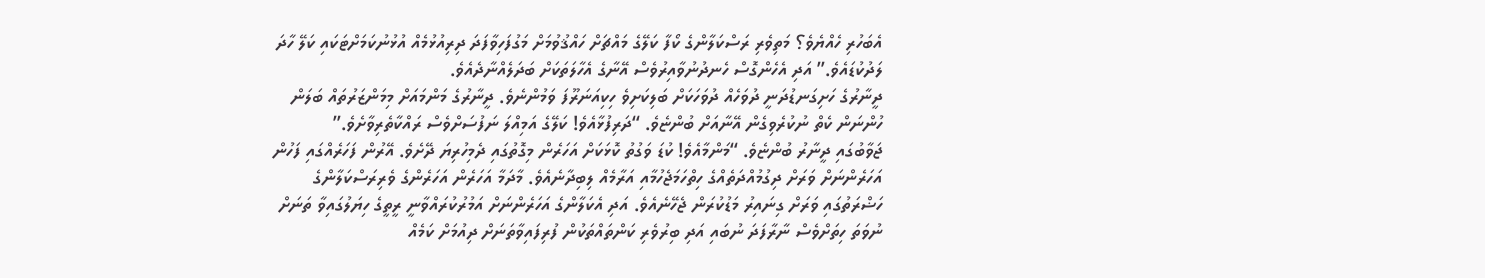އެބަހުރި ހެއްޔެވެ؟ މަތިވެރި ރަސްކަލާންގެ ކޯފާ ކަލޭގެ މައްޗަށް ހައްޤުވުމަށް މަގުފަހިވާފަދަ ދިރިއުޅުމެއް އުޅުނުކަމަށްޓަކައި ކަލޭ ހާދަ ލަދުކުޑައެވެ.” އަދި އެހެންގޮސް ހެނދުނުވާއިރުވެސް އޭނާގެ އެހާލަތަކަށް ބަދަލެއްނާދެއެވެ.
ދީނާރުގެ ހަށިގަނޑުދަނީ ދުވަހެއް ދުވަހަކަށް ބަލިކަށިވެ ހިކިއަނަރޫފަ ވަމުންނެވެ. ދީނާރުގެ މަންމައަށް މިމަންޒަރުތައް ބަލަން ހުންނަން ކެތް ނުކުރެވިގެން އޭނާއަށް ބުންޏެވެ. “ދަރިފުޅާއެވެ! ކަލޭގެ އަމިއްލަ ނަފުސަށްވެސް ރައްކާތެރިވާށެވެ.”
ޖަވާބުގައި ދީނާރު ބުންޏެވެ. “މަންމާއެވެ! ކުޑަ ވަގުތު ކޮޅަކަށް އަހަރެން މިގޮތުގައި ދެމިހުރިޔަ ދޭށެވެ. އޭރުން ފަހަރެއްގައި ފަހުން އަހަރެންނަށް ވަރަށް ދިގުމުއްދަތެއްގެ ހިތްހަމަޖެހުމާއި އަރާމެއް ލިބިދާނެއެވެ. މާދަމާ އަހަރެން އަހަރެންގެ ވެރިރަސްކަލާންގެ ހަޟްރަތުގައި ވަރަށް ގިނައިރު މަޑުކުރަން ޖެހޭނެއެވެ. އަދި އެކަލާންގެ އަހަރެންނަށް އަމުރުކުރައްވާނީ ރީތީގެ ހިޔަލުގައިވާ ތަނަށް ނުވަތަ ހިތަށްވެސް ނާރާފަދަ ނުބައި އަދި ބިރުވެރި ކަންތައްތަކުން ފުރިފައިވާތަނަށް ދިއުމަށް ކަމެއް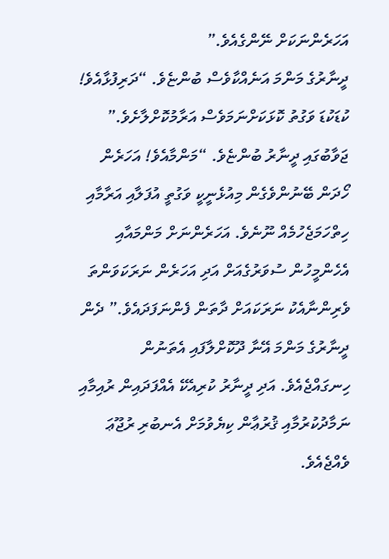އަހަރެންނަކަށް ނޭންގެއެވެ.”
ދީނާރުގެ މަންމަ އަނެއްކާވެސް ބުންޏެވެ. “ދަރިފުޅާއެވެ! ކުޑަކުޑަ ވަގުތު ކޮޅަކަށްނަމަވެސް އަރާމުކޮށްލާށެވެ.”
ޖަވާބުގައި ދީނާރު ބުންޏެވެ. “މަންމާއެވެ! އަހަރެން ހޯދަން ބޭނުންވެގެން މިއުޅެނީކީ ވަގުތީ އުފަލާއި އަރާމާއި ހިތްހަމަޖެހުމެއް ނޫނެވެ. އަހަރެންނަށް މަންމައާއި އެހެންމީހުން ސުވަރުގެއަށް އަދި އަހަރެން ނަރަކަވަންތަ ވެރިންނާއެކު ނަރަކައަށް ދާތަން ފެންނަފަދައެވެ.” ދެން ދީނާރުގެ މަންމަ އޭނާ ދޫކޮށްލާފައި އެތަނުން ހިނގައްޖެއެވެ. އަދި ދީނާރު ކުރިއެކޭ އެއްފަދައިން ރުއިމާއި ނަމާދުކުރުމާއި ޤުރުޢާން ކިޔެވުމަށް އެނބުރި ރުޖޫޢަ ވެއްޖެއެވެ.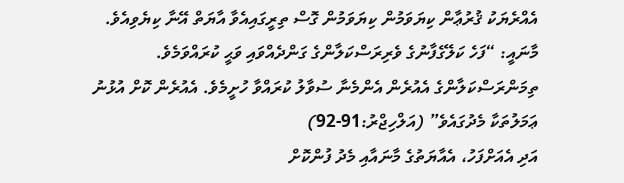އެއްރެޔަކު ޤުރުޢާން ކިޔަވަމުން ކިޔަވަމުން ގޮސް ތިރީގައިއެވާ އާޔަތް އޭނާ ކިޔެވިއެވެ.
މާނައީ: “ފަހެ ކަލޭގެފާނުގެ ވެރިރަސްކަލާންގެ ގަންދެއްވައި ވަޙީ ކުރައްވަމެވެ. ތިމަންރަސްކަލާންގެ އެއުރެން އެންމެނާ ސުވާލު ކުރައްވާ ހުށީމެވެ. އެއުރެން ކޮށް އުޅުނު ޢަމަލުތަކާ މެދުގައެވެ” (އަލްހިޖްރު:91-92)
އަދި އެއަށްފަހު، އެއާޔަތުގެ މާނައާއި މެދު ފުންކޮށް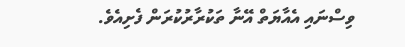ވިސްނައި އެއާޔަތް އޭނާ ތަކުރާރުކުރަން ފެށިއެވެ.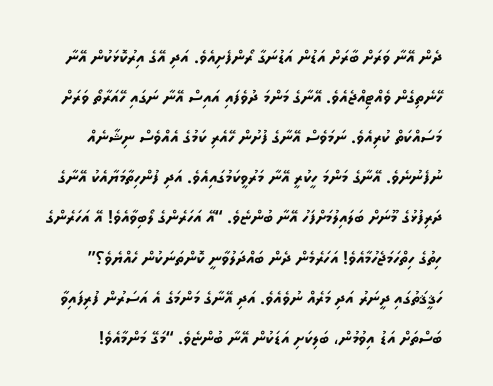ދެން އޭނާ ވަރަށް ބާރަށް އަޑުން އަޑުނަގާ ރޯންފެށިއެވެ. އަދި އޭގެ އިރުކޮޅަކުން އޭނާ ހޭނެތިގެން ވެއްޓިއްޖެއެވެ. އޭނާގެ މަންމަ ދުވެފައި އައިސް އޭނާ ނަގައި ހޭއަރާތޯ ވަރަށް މަސައްކަތް ކުރިއެވެ. ނަމަވެސް އޭނާގެ ފުށުން ހޭއެރި ކަމުގެ އެއްވެސް ނިޝާނެއް ނުފެނުނެވެ. އޭނާގެ މަންމަ ހީކުރީ އޭނާ މަރުވީކަމުގައިއެވެ. އަދި ފުންހިތާމަޔާއެކު އޭނާގެ ދަރިފުޅުގެ މޫނަށް ބަލައިލުމަށްފަހު އޭނާ ބުންޏެވެ. “އޭ އަހަރެންގެ ލޯބިވާއެވެ! އޭ އަހަރެންގެ ހިތުގެ ހިތްހަމަޖެހުމާއެވެ! އަހަރެމެން ދެން ބައްދަލުވާނީ ކޮންތަނަކުން ހެއްޔެވެ؟”
ހަޤީޤަތުގައި ދީނަރު އަދި މަރެއް ނުވެއެވެ. އަދި އޭނާގެ މަންމަގެ އެ އަސަރުން ފުރިފައިވާ ބަސްތަށް އަޑު އިވުމުން، ބަލިކަށި އަޑަކުން އޭނާ ބުންޏެވެ. “މަގޭ މަންމާއެވެ!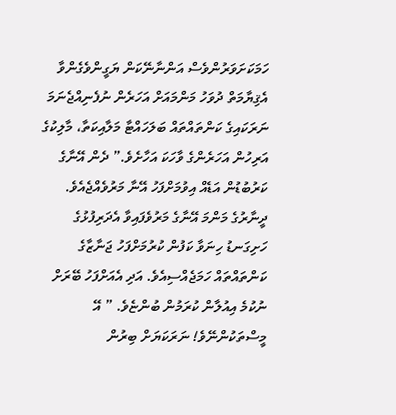ހަމަކަށަވަރުންވެސް އަންނާނޭކަން ޔަގީންވެގެންވާ އެޤިޔާމަތް ދުވަހު މަންމައަށް އަހަރެން ނުފެނިއްޖެނަމަ ނަރަކައިގެ ކަންތައްތައް ބަލަހައްޓާ މަލާއިކަތާ، މާލިކުގެ އަރިހުން އަހަރެންގެ ވާހަކަ އަހާށެވެ.” ދެން އޭނާގެ ކަރުބުޑުން އަޑެއް އިވުމަށްފަހު އޭނާ މަރުވެއްޖެއެވެ.
ދީނާރުގެ މަންމަ އޭނާގެ މަރުވެފައިވާ އެދަރިފުޅުގެ ހަށިގަނޑު ހިނަވާ ކަފުން ކުރުމަށްފަހު ޖަނާޒާގެ ކަންތައްތައް ހަމަޖެއްސިއެވެ. އަދި އެއަށްފަހު ބޭރަށް ނުކުމެ އިއުލާން ކުރަމުން ބުންޏެވެ. ” އޭ މީސްތަކުންނޭވެ! ނަރަކަޔަށް ބިރުން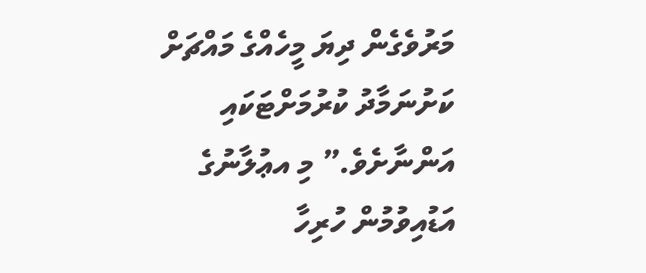މަރުވެގެން ދިޔަ މީހެއްގެ މައްޗަށް ކަށުނަމާދު ކުރުމަށްޓަކައި އަންނާށެވެ.” މި އޢުލާނުގެ އަޑުއިވުމުން ހުރިހާ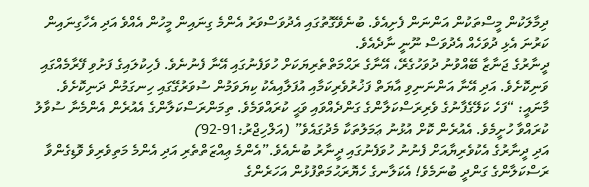ދިމާލަކުން މީސްތަކުން އަންނަން ފެށިއެވެ. ބުނެވޭގޮތުގައި އެދުވަސްވަރު އެންމެ ގިނައިން މީހުން އެއްވެ އަދި އެހާގިނައިން ކަރުނަ އެޅި ދުވަހެއް އެދުވަސް ނޫނީ ނާދެއެވެ.
ދީނާރުގެ ޖަނާޒާ ބޭއްވުނު ދުވަހުގެރޭ، އޭނާގެ ރަޙްމަތްތެރިޔަކަށް ހުވަފެނުގައި އޭނާ ފެނުނެވެ. ފެހިކުލައިގެ ފަށުވި ފޭރާމެއްގައި ވަނިކޮށެވެ. އަދި އޭނާ އަންނަނިވި އާޔަތް ފަޚުރުވެރިކަމާއި އުފަލާއިއެކު ކިޔަވަމުން ސުވަރުގޭގައި ހިނގަމުން ދަނިކޮށެވެ.
މާނައީ: “ފަހެ ކަލޭގެފާނުގެ ވެރިރަސްކަލާންގެ ގަންދެއްވައި ވަޙީ ކުރައްވަމެވެ. ތިމަންރަސްކަލާންގެ އެއުރެން އެންމެނާ ސުވާލު ކުރައްވާ ހުށީމެވެ. އެއުރެން ކޮށް އުޅުނު ޢަމަލުތަކާ މެދުގައެވެ” (އަލްހިޖްރު:91-92)
އަދި ދީނާރުގެ އެކުވެރިޔާއަށް ފެނުނު ހުވަފެނުގައި ދީނާރު ބުނެއެވެ.”އެންމެ ޢިއްޒަތްތެރި އަދި އެންމެ މަތިވެރިވެ ވޮޑިގެންވާ ރަސްކަލާންގެ ގަންދީ ބުނަމެވެ! އެކަލާނގެ ހެޔޮރަޙުމަތްފުޅުން އަހަރެންގެ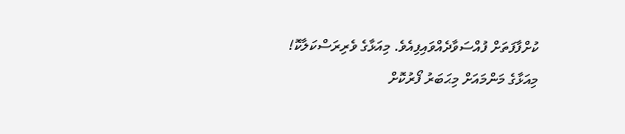ކުށްފާފަތަށް ފުއްސަވާދެއްވައިފިއެވެ. މިއަޅާގެ ވެރިރަސްކަލާކޮ! މިއަޅާގެ މަންމައަށް މިޙަބަރު ފޯރުކޮށް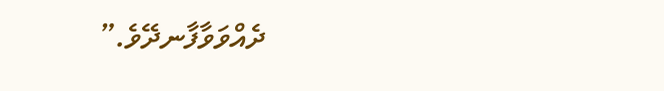ދެއްވަވާފާނދޭވެ.”